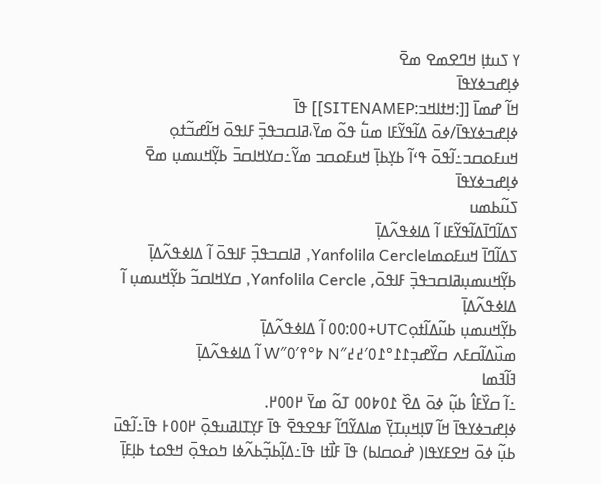ߌ ߖߎߙߊ߲ ߞߣߐߘߐ ߘߐ߫
ߦߊ߲ߝߏߦߌߟߊ߫
ߞߊ߬ ߝߘߊ߫ [[:ߞߙߊߞߏ:SITENAMEP]] ߟߊ߫
ߦߊ߲ߝߏߦߌߟߊ߫/ߦߋ߫ ߡߊ߬ߟߌ߬ߓߊ ߘߎ߱ ߟߋ߬ ߘߌ߫،ߥߊߛߏߟߏ߲߫ ߓߊߟߋ߫ ߞߊ߬ߝߏ߬ߙߋ߲ ߞߎߓߋߛߏ߸ߊ߬ߟߋ߫ ߟߵߊ߬ ߕߌ߲ߕߊ߲߫ ߞߎߓߋߛߏ ߘߌ߬߸ߛߌߞߊߛߏ߫ ߕߌ߲߬ߞߎߘߎ߲ ߘߐ߫
ߦߊ߲ߝߏߦߌߟߊ߫
ߖߎ߬ߕߘߎ
ߖߡߊ߬ߣߊ߫ߡߊ߬ߟߌ߬ߓߊ ߊ߬ ߡߊߦߟߍ߬ߡߊ߲߫
ߖߡߊ߬ߣߊ߫ ߞߎߓߋߘߊYanfolila Cercle, ߥߊߛߏߟߏ߲߫ ߓߊߟߋ߫ ߊ߬ ߡߊߦߟߍ߬ߡߊ߲߫
ߕߌ߲߬ߞߎߘߎ߲ߥߊߛߏߟߏ߲߫ ߓߊߟߋ߫, Yanfolila Cercle, ߛߌߞߊߛߏ߬ ߕߌ߲߬ߞߎߘߎ߲ ߊ߬ ߡߊߦߟߍ߬ߡߊ߲߫
ߕߌ߲߬ߞߎߘߎ߲ ߕߎ߬ߡߊ߬ߙߋ߲UTC+߀߀:߀߀ ߊ߬ ߡߊߦߟߍ߬ߡߊ߲߫
ߘߎ߰ߡߊ߬ߛߓߍ ߛߌ߰ߝߏ߲߁߁°߁߀′߄߄″N ߈°߉′߀″W ߊ߬ ߡߊߦߟߍ߬ߡߊ߲߫
ߔߊ߬ߔߘߊ
߸ߊ߬ ߛߌ߰ߓߊ߮ ߕߎ߲߬ ߦߋ߫ ߡߐ߰ ߁߀߈߀߀ ߠߋ߬ ߘߌ߫ ߂߀߀߂.
ߦߊ߲ߝߏߦߌߟߊ߫ ߞߊ߬ ߜߊ߲ߞߎ߲ߠߌ߲߫ ߘߊߡߌ߬ߣߊ߬ ߓߟߐߟߐ߫ ߟߊ߫ ߓߌ߲ߠߊߥߎߟߋ߲߫ ߂߀߀߅ ߟߊ߫߸ߊ߬ߟߎ߫ ߕߎ߲߬ ߦߋ߫ ߞߐߓߌߟߊ( ߝ߭ߋߛߊߕ) ߟߊ߫ ߓߊ߯ߙߊ ߟߊ߫߸ߡߊ߲߬ߕߏ߲߬ߕߍ߬ߦߊ ߤߋߟߋ߲߫ ߞߟߋߙ ߕߊ߲ߓߊ߲߫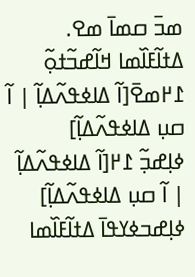ߘߏ߫ ߛߘߊ߫ ߘߐ.
ߡߙߊ߬ߓߊ߰ߘߊ ߞߊ߬ߝߏ߬ߙߋ߲߬ ߁߂ߘߐ߫[ߊ߬ ߡߊߦߟߍ߬ߡߊ߲߬ | ߊ߬ ߛߎ߲ ߡߊߦߟߍ߬ߡߊ߲߬]
ߦߊ߲ߝߏ߲߬ ߁߂[ߊ߬ ߡߊߦߟߍ߬ߡߊ߲߬ | ߊ߬ ߛߎ߲ ߡߊߦߟߍ߬ߡߊ߲߬]
ߦߊ߲ߝߏߦߌߟߊ߫ ߡߙߊ߬ߓߊ߰ߘߊ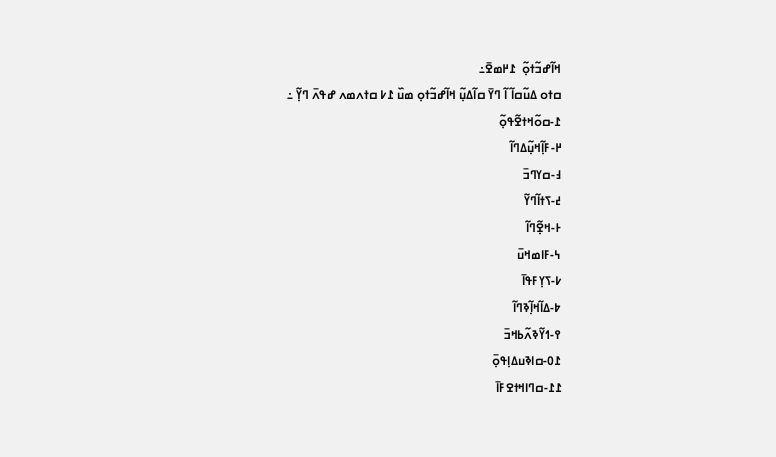ߞߊ߬ߝߏ߬ߙߋ߲߬  ߁߂ߘߐ߫߸
ߛߙߋ ߡߎ߬ߛߊ߬ ߊ߬ ߣߌ߫ ߛߊ߬ߡߎ߲߬ ߞߊ߬ߝߏ߬ߙߋ߲ ߘߎ߰ ߁߇ ߛߙߍߘߍ ߝߟߍ߫ ߣߌ߲߬ ߸
߁-ߛߋ߬ߞߙߐ߬ߟߋ߲߬
߂-ߓߊ߲߬ߞߎ߲߬ߡߣߊ߬
߃-ߛߌߣߏ߫
߄-ߖߙߊ߬ߣߌ߬
߅-ߞߐ߲߬ߣߊ߬
߆-ߓߊߘߞߎ߫
߇-ߖߌ߲ߓߟߊ߫
߈-ߡߊ߬ߞߊ߲߬ߢߣߊ߬
߉-ߗߌ߬ߢߍ߬ߕߞߏ߫
߁߀-ߛߊߢߎߡߊ߲ߟߋ߲߫
߁߁-ߛߣߊߞߙߐߓߊ߫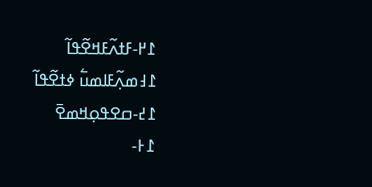߁߂-ߓߙߍ߬ߓߞߐ߬ߟߊ߬
߁߃ߘߍ߲߬ߓߊߘߎ߱ ߦߙߐ߬ߟߊ߬
߁߄-ߛߐߟߋ߲ߞߘߐ߫
߁߅-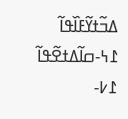ߡߏ߬ߙߌ߬ߓߊ߰ߟߊ߬
߁߆-ߛߊ߬ߡߙߐ߬ߟߊ߬
߁߇-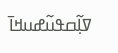ߜߊ߲߬ߛߟߎ߬ߝߎߞߊ߫